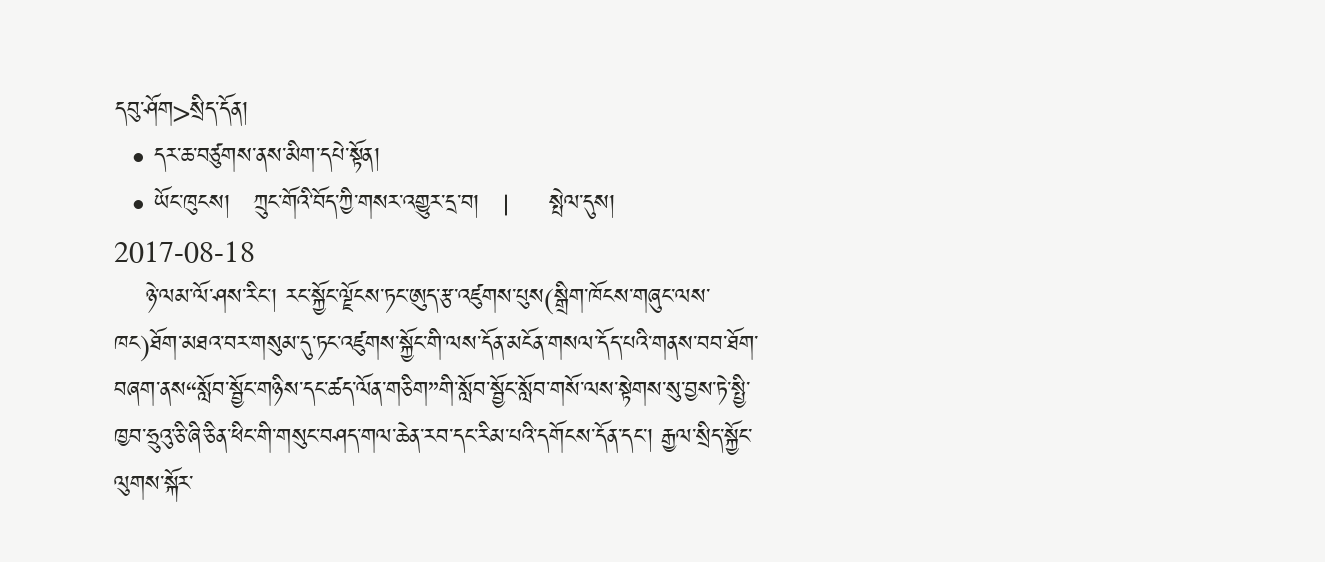དབུ་ཤོག>སྲིད་དོན།
  • དར་ཆ་བཙུགས་ནས་མིག་དཔེ་སྟོན།
  • ཡོང་ཁུངས།   ཀྲུང་གོའི་བོད་ཀྱི་གསར་འགྱུར་དྲ་བ།   |     སྤེལ་དུས།  2017-08-18
    ཉེ་ལམ་ལོ་ཤས་རིང་། རང་སྐྱོང་ལྗོངས་ཏང་ཨུད་རྩ་འཛུགས་པུས(སྒྲིག་ཁོངས་གཞུང་ལས་ཁང)ཐོག་མཐའ་བར་གསུམ་དུ་ཏང་འཛུགས་སྐྱོང་གི་ལས་དོན་མངོན་གསལ་དོད་པའི་གནས་བབ་ཐོག་བཞག་ནས“སློབ་སྦྱོང་གཉིས་དང་ཚད་ལོན་གཅིག”གི་སློབ་སྦྱོང་སློབ་གསོ་ལས་སྟེགས་སུ་བྱས་ཏེ་སྤྱི་ཁྱབ་ཧྲུའུ་ཅི་ཞི་ཅིན་ཕིང་གི་གསུང་བཤད་གལ་ཆེན་རབ་དང་རིམ་པའི་དགོངས་དོན་དང་། རྒྱལ་སྲིད་སྐྱོང་ལུགས་སྐོར་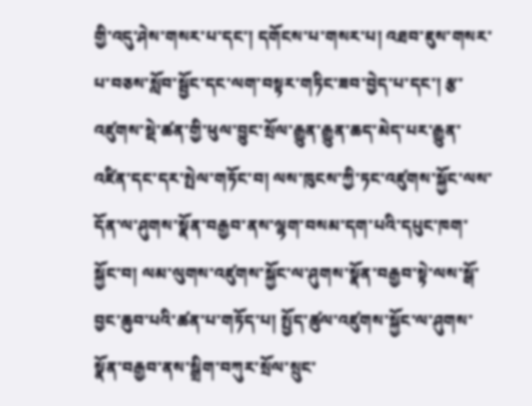གྱི་འདུ་ཤེས་གསར་པ་དང་། དགོངས་པ་གསར་པ། འཐབ་ཇུས་གསར་པ་བཅས་སློབ་སྦྱོང་དང་ལག་བསྟར་གཏིང་ཟབ་བྱེད་པ་དང་། རྩ་འཛུགས་སྡེ་ཚན་གྱི་ཕུལ་བྱུང་སྲོལ་རྒྱུན་རྒྱུན་ཆད་མེད་པར་རྒྱུན་འཛིན་དང་དར་སྤེལ་གཏོང་བ། ལས་ཁུངས་ཀྱི་ཏང་འཛུགས་སྐྱོང་ལས་དོན་ལ་ཤུགས་སྣོན་བརྒྱབ་ནས་ལྷག་བསམ་དག་པའི་དཔུང་ཁག་སྐྱོང་བ། ལམ་ལུགས་འཛུགས་སྐྱོང་ལ་ཤུགས་སྣོན་བརྒྱབ་སྟེ་ལས་སྒོ་བྱང་ཆུབ་པའི་ཚན་པ་གཏོད་པ། སྤྱོད་ཚུལ་འཛུགས་སྐྱོང་ལ་ཤུགས་སྣོན་བརྒྱབ་ནས་སྒྲིག་བཀུར་སྲོལ་སྲུང་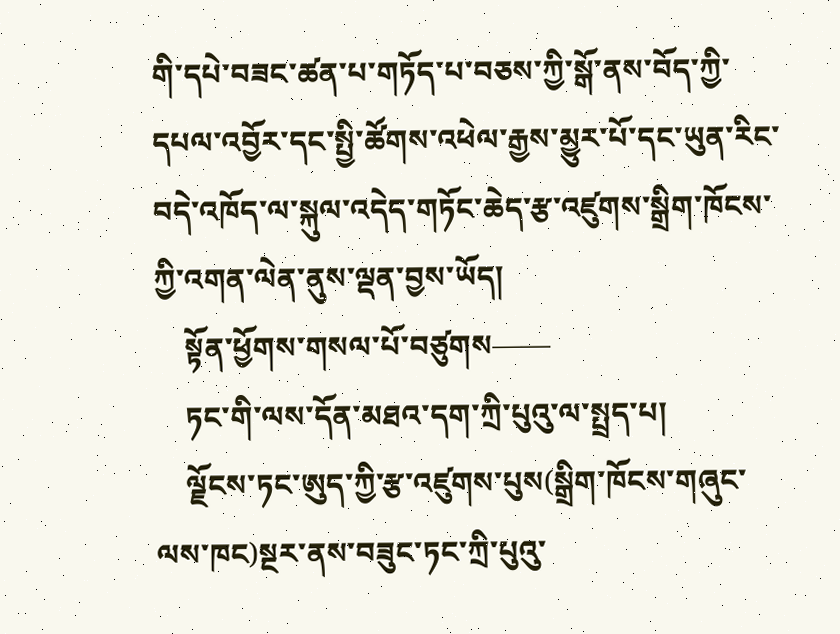གི་དཔེ་བཟང་ཚན་པ་གཏོད་པ་བཅས་ཀྱི་སྒོ་ནས་བོད་ཀྱི་དཔལ་འབྱོར་དང་སྤྱི་ཚོགས་འཕེལ་རྒྱས་མྱུར་པོ་དང་ཡུན་རིང་བདེ་འཁོད་ལ་སྐུལ་འདེད་གཏོང་ཆེད་རྩ་འཛུགས་སྒྲིག་ཁོངས་ཀྱི་འགན་ལེན་ནུས་ལྡན་བྱས་ཡོད།
    སྟོན་ཕྱོགས་གསལ་པོ་བཙུགས——
    ཏང་གི་ལས་དོན་མཐའ་དག་ཀྲི་པུའུ་ལ་སྤྲད་པ།
    ལྗོངས་ཏང་ཨུད་ཀྱི་རྩ་འཛུགས་པུས(སྒྲིག་ཁོངས་གཞུང་ལས་ཁང)སྔར་ནས་བཟུང་ཏང་ཀྲི་པུའུ་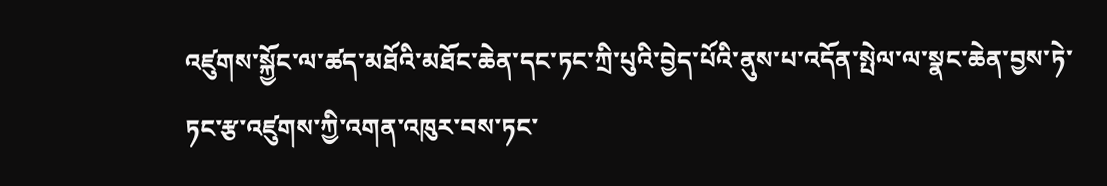འཛུགས་སྐྱོང་ལ་ཚད་མཐོའི་མཐོང་ཆེན་དང་ཏང་ཀྲི་པུའི་བྱེད་པོའི་ནུས་པ་འདོན་སྤེལ་ལ་སྣང་ཆེན་བྱས་ཏེ་ཏང་རྩ་འཛུགས་ཀྱི་འགན་འཁུར་བས་ཏང་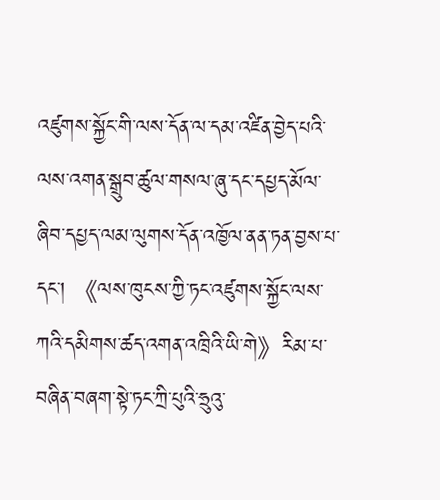འཛུགས་སྐྱོང་གི་ལས་དོན་ལ་དམ་འཛིན་བྱེད་པའི་ལས་འགན་སྒྲུབ་ཚུལ་གསལ་ཞུ་དང་དཔྱད་མོལ་ཞིབ་དཔྱད་ལམ་ལུགས་དོན་འཁྱོལ་ནན་ཏན་བྱས་པ་དང་། 《ལས་ཁུངས་ཀྱི་ཏང་འཛུགས་སྐྱོང་ལས་ཀའི་དམིགས་ཚད་འགན་འཁྲིའི་ཡི་གེ》རིམ་པ་བཞིན་བཞག་སྟེ་ཏང་ཀྲི་པུའི་ཧྲུའུ་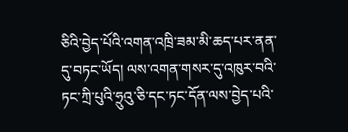ཅིའི་བྱེད་པོའི་འགན་འཁྲི་ཟམ་མི་ཆད་པར་ནན་དུ་བཏང་ཡོད། ལས་འགན་གསར་དུ་འཁུར་བའི་ཏང་ཀྲི་པུའི་ཧྲུའུ་ཅི་དང་ཏང་དོན་ལས་བྱེད་པའི་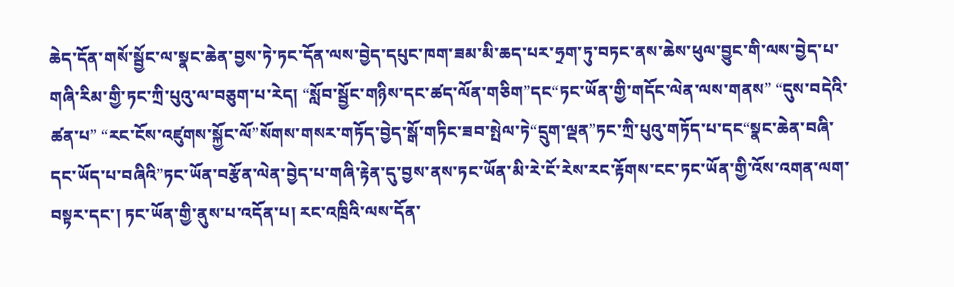ཆེད་དོན་གསོ་སྦྱོང་ལ་སྣང་ཆེན་བྱས་ཏེ་ཏང་དོན་ལས་བྱེད་དཔུང་ཁག་ཟམ་མི་ཆད་པར་ཧྲག་ཏུ་བཏང་ནས་ཆེས་ཕུལ་བྱུང་གི་ལས་བྱེད་པ་གཞི་རིམ་གྱི་ཏང་ཀྲི་པུའུ་ལ་བཅུག་པ་རེད། “སློབ་སྦྱོང་གཉིས་དང་ཚད་ལོན་གཅིག”དང“ཏང་ཡོན་གྱི་གདོང་ལེན་ལས་གནས” “དུས་བདེའི་ཚན་པ” “རང་ངོས་འཛུགས་སྐྱོང་ལོ”སོགས་གསར་གཏོད་བྱེད་སྒོ་གཏིང་ཟབ་སྤེལ་ཏེ“དྲུག་ལྡན”ཏང་ཀྲི་པུའུ་གཏོད་པ་དང“སྣང་ཆེན་བཞི་དང་ཡོད་པ་བཞིའི”ཏང་ཡོན་བརྩོན་ལེན་བྱེད་པ་གཞི་རྟེན་དུ་བྱས་ནས་ཏང་ཡོན་མི་རེ་ངོ་རེས་རང་རྟོགས་ངང་ཏང་ཡོན་གྱི་འོས་འགན་ལག་བསྟར་དང་། ཏང་ཡོན་གྱི་ནུས་པ་འདོན་པ། རང་འཁྲིའི་ལས་དོན་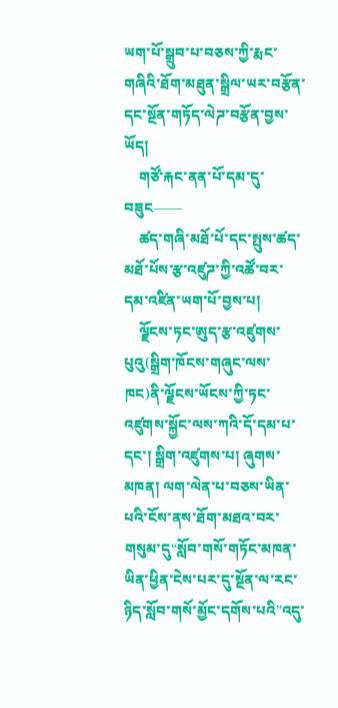ཡག་པོ་སྒྲུབ་པ་བཅས་ཀྱི་རྨང་གཞིའི་ཐོག་མཐུན་སྒྲིལ་ཡར་བརྩོན་དང་སྔོན་གཏོད་ལེཌ་བརྩོན་བྱས་ཡོད།
    གཙོ་རྐང་ནན་པོ་དམ་དུ་བཟུང——
    ཚད་གཞི་མཐོ་པོ་དང་སྤུས་ཚད་མཐོ་པོས་རྩ་འཛུཌ་ཀྱི་འཚོ་བར་དམ་འཛིན་ཡག་པོ་བྱས་པ།
    ལྗོངས་ཏང་ཨུད་རྩ་འཛུགས་པུའུ(སྒྲིག་ཁོངས་གཞུང་ལས་ཁང)ནི་ལྗོངས་ཡོངས་ཀྱི་ཏང་འཛུགས་སྐྱོང་ལས་ཀའི་དོ་དམ་པ་དང་། སྒྲིག་འཛུགས་པ། ཞུགས་མཁན། ལག་ལེན་པ་བཅས་ཡིན་པའི་ངོས་ནས་ཐོག་མཐའ་བར་གསུམ་དུ“སློབ་གསོ་གཏོང་མཁན་ཡིན་ཕྱིན་ངེས་པར་དུ་སྔོན་ལ་རང་ཉིད་སློབ་གསོ་མྱོང་དགོས་པའི”འདུ་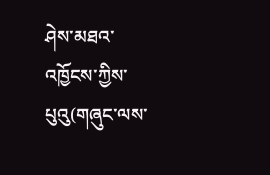ཤེས་མཐའ་འཁྱོངས་ཀྱིས་པུའུ(གཞུང་ལས་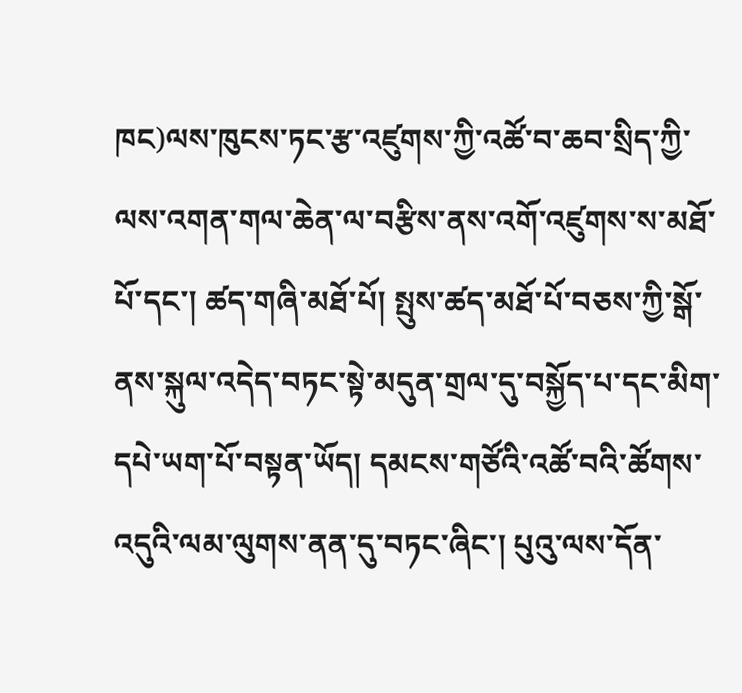ཁང)ལས་ཁུངས་ཏང་རྩ་འཛུགས་ཀྱི་འཚོ་བ་ཆབ་སྲིད་ཀྱི་ལས་འགན་གལ་ཆེན་ལ་བརྩིས་ནས་འགོ་འཛུགས་ས་མཐོ་པོ་དང་། ཚད་གཞི་མཐོ་པོ། སྤུས་ཚད་མཐོ་པོ་བཅས་ཀྱི་སྒོ་ནས་སྐུལ་འདེད་བཏང་སྟེ་མདུན་གྲལ་དུ་བསྐྱོད་པ་དང་མིག་དཔེ་ཡག་པོ་བསྟན་ཡོད། དམངས་གཙོའི་འཚོ་བའི་ཚོགས་འདུའི་ལམ་ལུགས་ནན་དུ་བཏང་ཞིང་། པུའུ་ལས་དོན་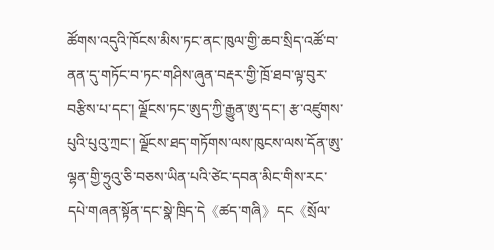ཚོགས་འདུའི་ཁོངས་མིས་ཏང་ནང་ཁུལ་གྱི་ཆབ་སྲིད་འཚོ་བ་ནན་དུ་གཏོང་བ་ཏང་གཤིས་ཞུན་བརྡར་གྱི་ཁྲོ་ཐབ་ལྟ་བུར་བརྩིས་པ་དང་། ལྗོངས་ཏང་ཨུད་ཀྱི་རྒྱུན་ཨུ་དང་། རྩ་འཛུགས་པུའི་པུའུ་ཀྲང་། ལྗོངས་ཐད་གཏོགས་ལས་ཁུངས་ལས་དོན་ཨུ་ལྷན་གྱི་ཧྲུའུ་ཅི་བཅས་ཡིན་པའི་ཙེང་དབན་མིང་གིས་རང་དཔེ་གཞན་སྟོན་དང་སྣེ་ཁྲིད་དེ《ཚད་གཞི》དང《སྲོལ་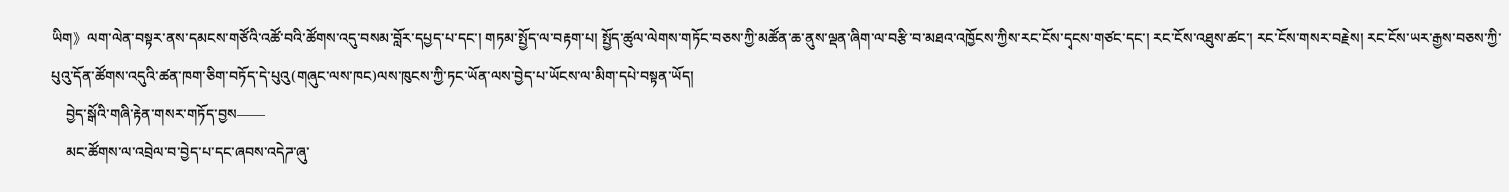ཡིག》ལག་ལེན་བསྟར་ནས་དམངས་གཙོའི་འཚོ་བའི་ཚོགས་འདུ་བསམ་བློར་དཔྱད་པ་དང་། གཏམ་སྤྱོད་ལ་བརྟག་པ། སྤྱོད་ཚུལ་ལེགས་གཏོང་བཅས་ཀྱི་མཚོན་ཆ་ནུས་ལྡན་ཞིག་ལ་བརྩི་བ་མཐའ་འཁྱོངས་ཀྱིས་རང་ངོས་དྭངས་གཙང་དང་། རང་ངོས་འཐུས་ཚང་། རང་ངོས་གསར་བརྗེས། རང་ངོས་ཡར་རྒྱས་བཅས་ཀྱི་པུའུ་དོན་ཚོགས་འདུའི་ཚན་ཁག་ཅིག་བཏོད་དེ་པུའུ(གཞུང་ལས་ཁང)ལས་ཁུངས་ཀྱི་ཏང་ཡོན་ལས་བྱེད་པ་ཡོངས་ལ་མིག་དཔེ་བསྟན་ཡོད།
    བྱེད་སྒོའི་གཞི་རྟེན་གསར་གཏོད་བྱས——
    མང་ཚོགས་ལ་འབྲེལ་བ་བྱེད་པ་དང་ཞབས་འདེཌ་ཞུ་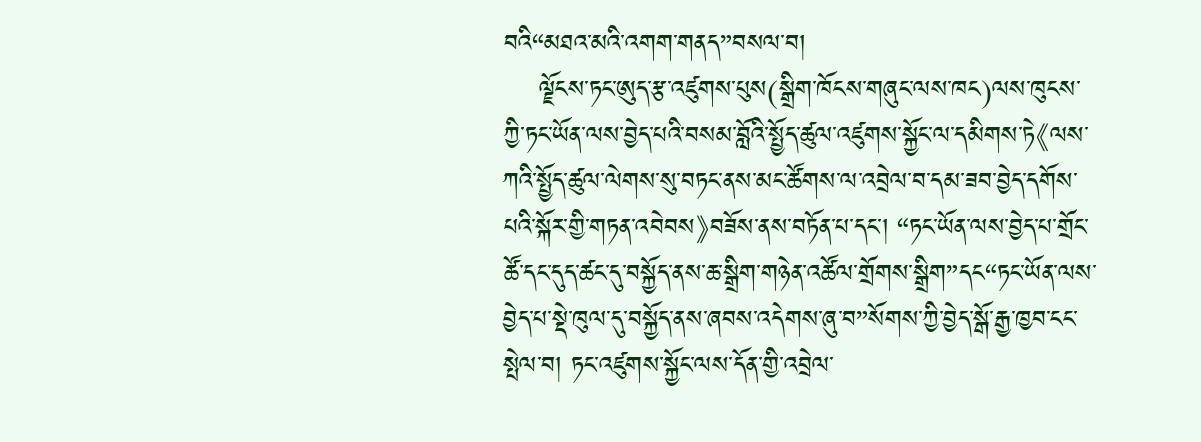བའི“མཐའ་མའི་འགག་གནད”བསལ་བ།
    ལྗོངས་ཏང་ཨུད་རྩ་འཛུགས་པུས(སྒྲིག་ཁོངས་གཞུང་ལས་ཁང)ལས་ཁུངས་ཀྱི་ཏང་ཡོན་ལས་བྱེད་པའི་བསམ་བློའི་སྤྱོད་ཚུལ་འཛུགས་སྐྱོང་ལ་དམིགས་ཏེ《ལས་ཀའི་སྤྱོད་ཚུལ་ལེགས་སུ་བཏང་ནས་མང་ཚོགས་ལ་འབྲེལ་བ་དམ་ཟབ་བྱེད་དགོས་པའི་སྐོར་གྱི་གཏན་འབེབས》བཟོས་ནས་བཏོན་པ་དང་། “ཏང་ཡོན་ལས་བྱེད་པ་གྲོང་ཚོ་དང་དུད་ཚང་དུ་བསྐྱོད་ནས་ཆ་སྒྲིག་གཉེན་འཚོལ་གྲོགས་སྒྲིག”དང“ཏང་ཡོན་ལས་བྱེད་པ་སྡེ་ཁུལ་དུ་བསྐྱོད་ནས་ཞབས་འདེགས་ཞུ་བ”སོགས་ཀྱི་བྱེད་སྒོ་རྒྱ་ཁྱབ་ངང་སྤེལ་བ། ཏང་འཛུགས་སྐྱོང་ལས་དོན་གྱི་འབྲེལ་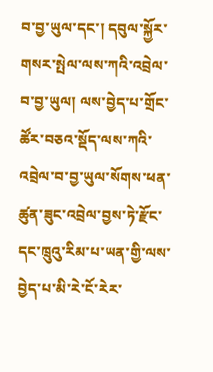བ་བྱ་ཡུལ་དང་། དབུལ་སྐྱོར་གསར་སྤེལ་ལས་ཀའི་འབྲེལ་བ་བྱ་ཡུལ། ལས་བྱེད་པ་གྲོང་ཚོར་བཅའ་སྡོད་ལས་ཀའི་འབྲེལ་བ་བྱ་ཡུལ་སོགས་ཕན་ཚུན་ཟུང་འབྲེལ་བྱས་ཏེ་རྫོང་དང་ཁྲུའུ་རིམ་པ་ཡན་གྱི་ལས་བྱེད་པ་མི་རེ་ངོ་རེར་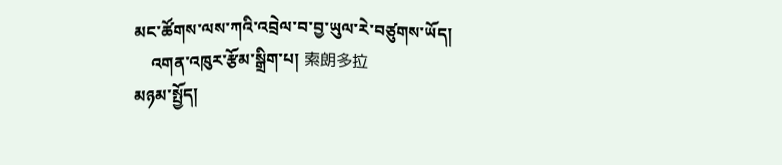མང་ཚོགས་ལས་ཀའི་འབྲེལ་བ་བྱ་ཡུལ་རེ་བཙུགས་ཡོད།
    འགན་འཁུར་རྩོམ་སྒྲིག་པ། 索朗多拉
མཉམ་སྤྱོད།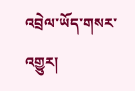འབྲེལ་ཡོད་གསར་འགྱུར།